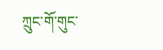ཀྲུང་གོ་གུང་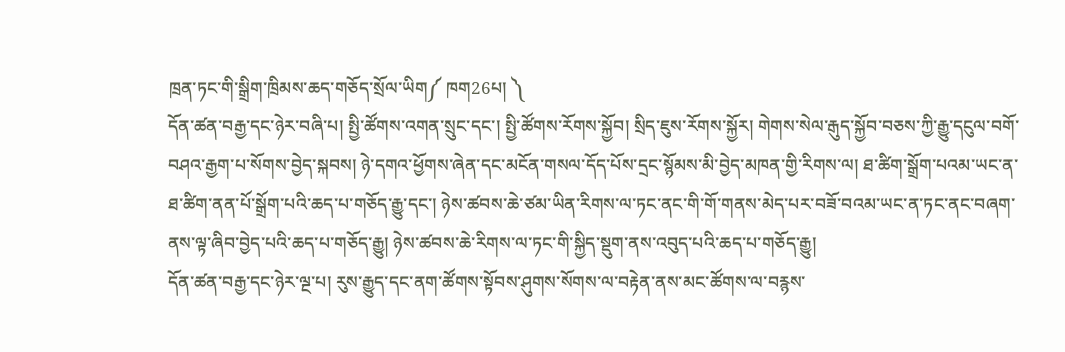ཁྲན་ཏང་གི་སྒྲིག་ཁྲིམས་ཆད་གཅོད་སྲོལ་ཡིག༼ ཁག26པ། ༽
དོན་ཚན་བརྒྱ་དང་ཉེར་བཞི་པ། སྤྱི་ཚོགས་འགན་སྲུང་དང་། སྤྱི་ཚོགས་རོགས་སྐྱོབ། སྲིད་ཇུས་རོགས་སྐྱོར། གེགས་སེལ་རྒུད་སྐྱོབ་བཅས་ཀྱི་རྒྱུ་དངུལ་བགོ་བཤའ་རྒྱག་པ་སོགས་བྱེད་སྐབས། ཉེ་དགའ་ཕྱོགས་ཞེན་དང་མངོན་གསལ་དོད་པོས་དྲང་སྙོམས་མི་བྱེད་མཁན་གྱི་རིགས་ལ། ཐ་ཚིག་སྒྲོག་པའམ་ཡང་ན་ཐ་ཚིག་ནན་པོ་སྒྲོག་པའི་ཆད་པ་གཅོད་རྒྱུ་དང་། ཉེས་ཚབས་ཆེ་ཙམ་ཡིན་རིགས་ལ་ཏང་ནང་གི་གོ་གནས་མེད་པར་བཟོ་བའམ་ཡང་ན་ཏང་ནང་བཞག་ནས་ལྟ་ཞིབ་བྱེད་པའི་ཆད་པ་གཅོད་རྒྱུ། ཉེས་ཚབས་ཆེ་རིགས་ལ་ཏང་གི་སྐྱིད་སྡུག་ནས་འབུད་པའི་ཆད་པ་གཅོད་རྒྱུ།
དོན་ཚན་བརྒྱ་དང་ཉེར་ལྔ་པ། རུས་རྒྱུད་དང་ནག་ཚོགས་སྟོབས་ཤུགས་སོགས་ལ་བརྟེན་ནས་མང་ཚོགས་ལ་བརྙས་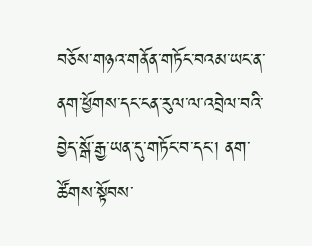བཅོས་གཉའ་གནོན་གཏོང་བའམ་ཡང་ན་ནག་ཕྱོགས་དང་ངན་རུལ་ལ་འབྲེལ་བའི་བྱེད་སྒོ་རྒྱ་ཡན་དུ་གཏོང་བ་དང་། ནག་ཚོགས་སྟོབས་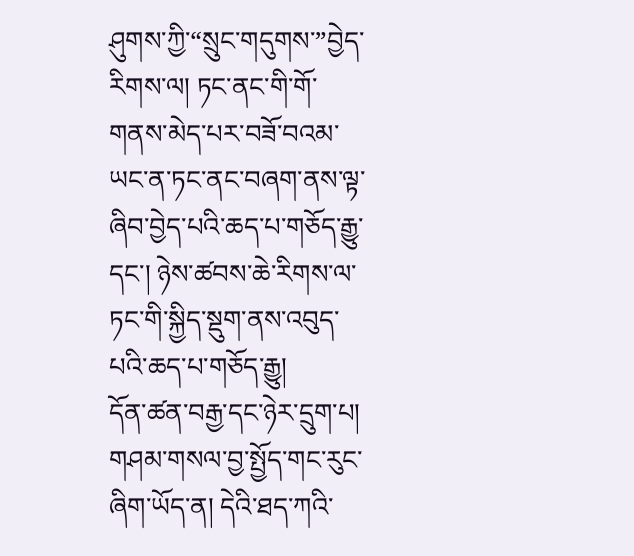ཤུགས་ཀྱི་“སྲུང་གདུགས་”བྱེད་རིགས་ལ། ཏང་ནང་གི་གོ་གནས་མེད་པར་བཟོ་བའམ་ཡང་ན་ཏང་ནང་བཞག་ནས་ལྟ་ཞིབ་བྱེད་པའི་ཆད་པ་གཅོད་རྒྱུ་དང་། ཉེས་ཚབས་ཆེ་རིགས་ལ་ཏང་གི་སྐྱིད་སྡུག་ནས་འབུད་པའི་ཆད་པ་གཅོད་རྒྱུ།
དོན་ཚན་བརྒྱ་དང་ཉེར་དྲུག་པ། གཤམ་གསལ་བྱ་སྤྱོད་གང་རུང་ཞིག་ཡོད་ན། དེའི་ཐད་ཀའི་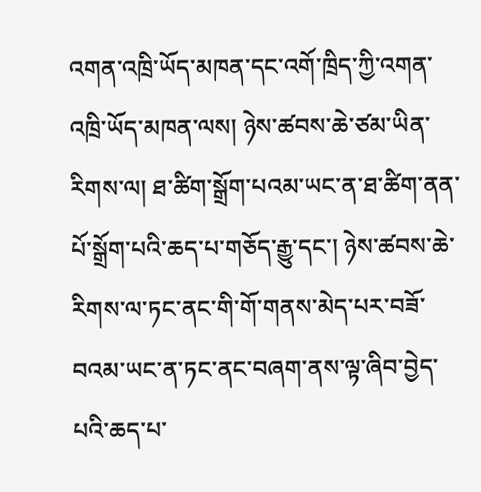འགན་འཁྲི་ཡོད་མཁན་དང་འགོ་ཁྲིད་ཀྱི་འགན་འཁྲི་ཡོད་མཁན་ལས། ཉེས་ཚབས་ཆེ་ཙམ་ཡིན་རིགས་ལ། ཐ་ཚིག་སྒྲོག་པའམ་ཡང་ན་ཐ་ཚིག་ནན་པོ་སྒྲོག་པའི་ཆད་པ་གཅོད་རྒྱུ་དང་། ཉེས་ཚབས་ཆེ་རིགས་ལ་ཏང་ནང་གི་གོ་གནས་མེད་པར་བཟོ་བའམ་ཡང་ན་ཏང་ནང་བཞག་ནས་ལྟ་ཞིབ་བྱེད་པའི་ཆད་པ་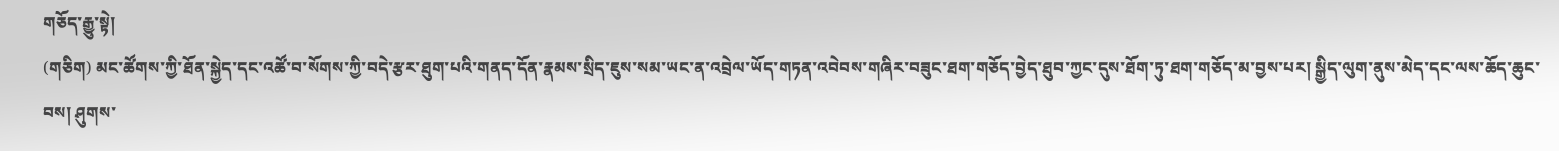གཅོད་རྒྱུ་སྟེ།
(གཅིག) མང་ཚོགས་ཀྱི་ཐོན་སྐྱེད་དང་འཚོ་བ་སོགས་ཀྱི་བདེ་རྩར་ཐུག་པའི་གནད་དོན་རྣམས་སྲིད་ཇུས་སམ་ཡང་ན་འབྲེལ་ཡོད་གཏན་འབེབས་གཞིར་བཟུང་ཐག་གཅོད་བྱེད་ཐུབ་ཀྱང་དུས་ཐོག་ཏུ་ཐག་གཅོད་མ་བྱས་པར། སྒྱིད་ལུག་ནུས་མེད་དང་ལས་ཆོད་ཆུང་བས། ཤུགས་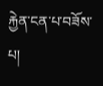རྐྱེན་ངན་པ་བཟོས་པ།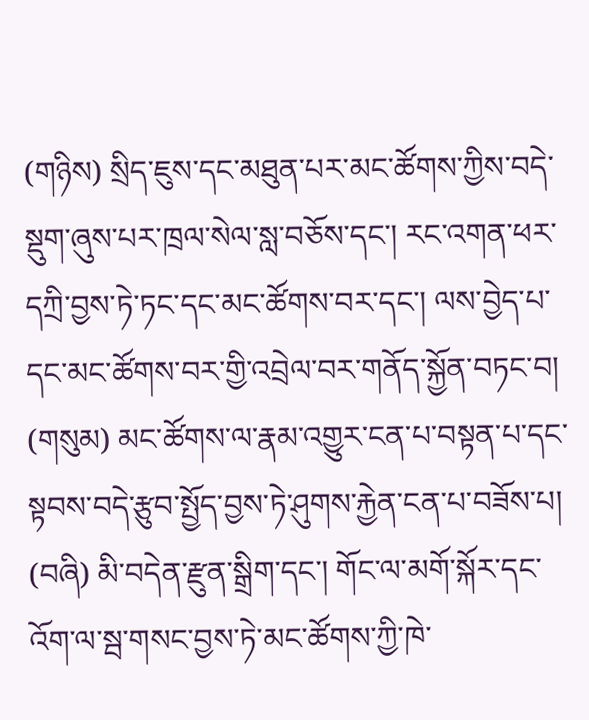(གཉིས) སྲིད་ཇུས་དང་མཐུན་པར་མང་ཚོགས་ཀྱིས་བདེ་སྡུག་ཞུས་པར་ཁྲལ་སེལ་སླ་བཅོས་དང་། རང་འགན་ཕར་དཀྲི་བྱས་ཏེ་ཏང་དང་མང་ཚོགས་བར་དང་། ལས་བྱེད་པ་དང་མང་ཚོགས་བར་གྱི་འབྲེལ་བར་གནོད་སྐྱོན་བཏང་བ།
(གསུམ) མང་ཚོགས་ལ་རྣམ་འགྱུར་ངན་པ་བསྟན་པ་དང་སྟབས་བདེ་རྩུབ་སྤྱོད་བྱས་ཏེ་ཤུགས་རྐྱེན་ངན་པ་བཟོས་པ།
(བཞི) མི་བདེན་རྫུན་སྒྲིག་དང་། གོང་ལ་མགོ་སྐོར་དང་འོག་ལ་སྦ་གསང་བྱས་ཏེ་མང་ཚོགས་ཀྱི་ཁེ་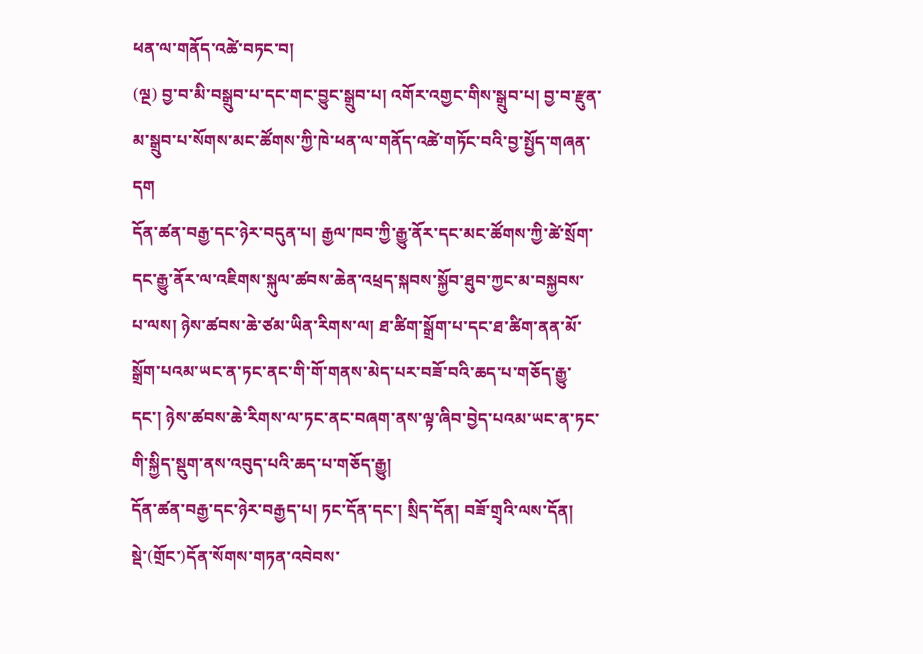ཕན་ལ་གནོད་འཚེ་བཏང་བ།
(ལྔ) བྱ་བ་མི་བསྒྲུབ་པ་དང་གང་བྱུང་སྒྲུབ་པ། འགོར་འགྱང་གིས་སྒྲུབ་པ། བྱ་བ་རྫུན་མ་སྒྲུབ་པ་སོགས་མང་ཚོགས་ཀྱི་ཁེ་ཕན་ལ་གནོད་འཚེ་གཏོང་བའི་བྱ་སྤྱོད་གཞན་དག
དོན་ཚན་བརྒྱ་དང་ཉེར་བདུན་པ། རྒྱལ་ཁབ་ཀྱི་རྒྱུ་ནོར་དང་མང་ཚོགས་ཀྱི་ཚེ་སྲོག་དང་རྒྱུ་ནོར་ལ་འཇིགས་སྐུལ་ཚབས་ཆེན་འཕྲད་སྐབས་སྐྱོབ་ཐུབ་ཀྱང་མ་བསྐྱབས་པ་ལས། ཉེས་ཚབས་ཆེ་ཙམ་ཡིན་རིགས་ལ། ཐ་ཚིག་སྒྲོག་པ་དང་ཐ་ཚིག་ནན་མོ་སྒྲོག་པའམ་ཡང་ན་ཏང་ནང་གི་གོ་གནས་མེད་པར་བཟོ་བའི་ཆད་པ་གཅོད་རྒྱུ་དང་། ཉེས་ཚབས་ཆེ་རིགས་ལ་ཏང་ནང་བཞག་ནས་ལྟ་ཞིབ་བྱེད་པའམ་ཡང་ན་ཏང་གི་སྐྱིད་སྡུག་ནས་འབུད་པའི་ཆད་པ་གཅོད་རྒྱུ།
དོན་ཚན་བརྒྱ་དང་ཉེར་བརྒྱད་པ། ཏང་དོན་དང་། སྲིད་དོན། བཟོ་གྲྭའི་ལས་དོན། སྡེ་(གྲོང་)དོན་སོགས་གཏན་འབེབས་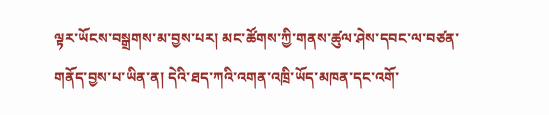ལྟར་ཡོངས་བསྒྲགས་མ་བྱས་པར། མང་ཚོགས་ཀྱི་གནས་ཚུལ་ཤེས་དབང་ལ་བཙན་གནོད་བྱས་པ་ཡིན་ན། དེའི་ཐད་ཀའི་འགན་འཁྲི་ཡོད་མཁན་དང་འགོ་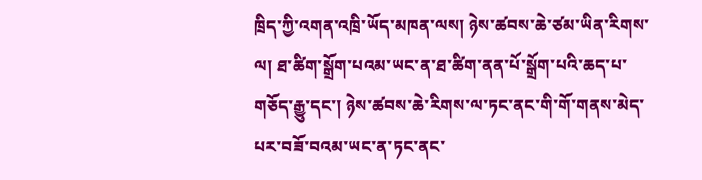ཁྲིད་ཀྱི་འགན་འཁྲི་ཡོད་མཁན་ལས། ཉེས་ཚབས་ཆེ་ཙམ་ཡིན་རིགས་ལ། ཐ་ཚིག་སྒྲོག་པའམ་ཡང་ན་ཐ་ཚིག་ནན་པོ་སྒྲོག་པའི་ཆད་པ་གཅོད་རྒྱུ་དང་། ཉེས་ཚབས་ཆེ་རིགས་ལ་ཏང་ནང་གི་གོ་གནས་མེད་པར་བཟོ་བའམ་ཡང་ན་ཏང་ནང་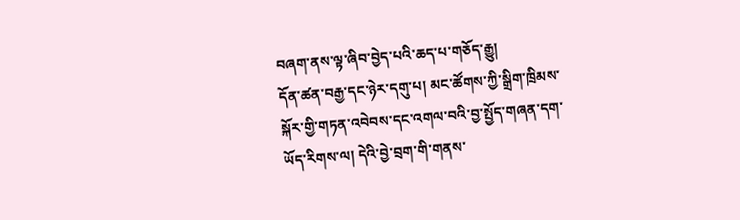བཞག་ནས་ལྟ་ཞིབ་བྱེད་པའི་ཆད་པ་གཅོད་རྒྱུ།
དོན་ཚན་བརྒྱ་དང་ཉེར་དགུ་པ། མང་ཚོགས་ཀྱི་སྒྲིག་ཁྲིམས་སྐོར་གྱི་གཏན་འབེབས་དང་འགལ་བའི་བྱ་སྤྱོད་གཞན་དག་ཡོད་རིགས་ལ། དེའི་བྱེ་བྲག་གི་གནས་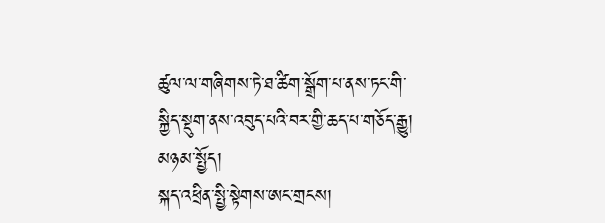ཚུལ་ལ་གཞིགས་ཏེ་ཐ་ཚིག་སྒྲོག་པ་ནས་ཏང་གི་སྐྱིད་སྡུག་ནས་འབུད་པའི་བར་གྱི་ཆད་པ་གཅོད་རྒྱུ།
མཉམ་སྤྱོད།
སྐད་འཕྲིན་སྤྱི་སྟེགས་ཨང་གྲངས།